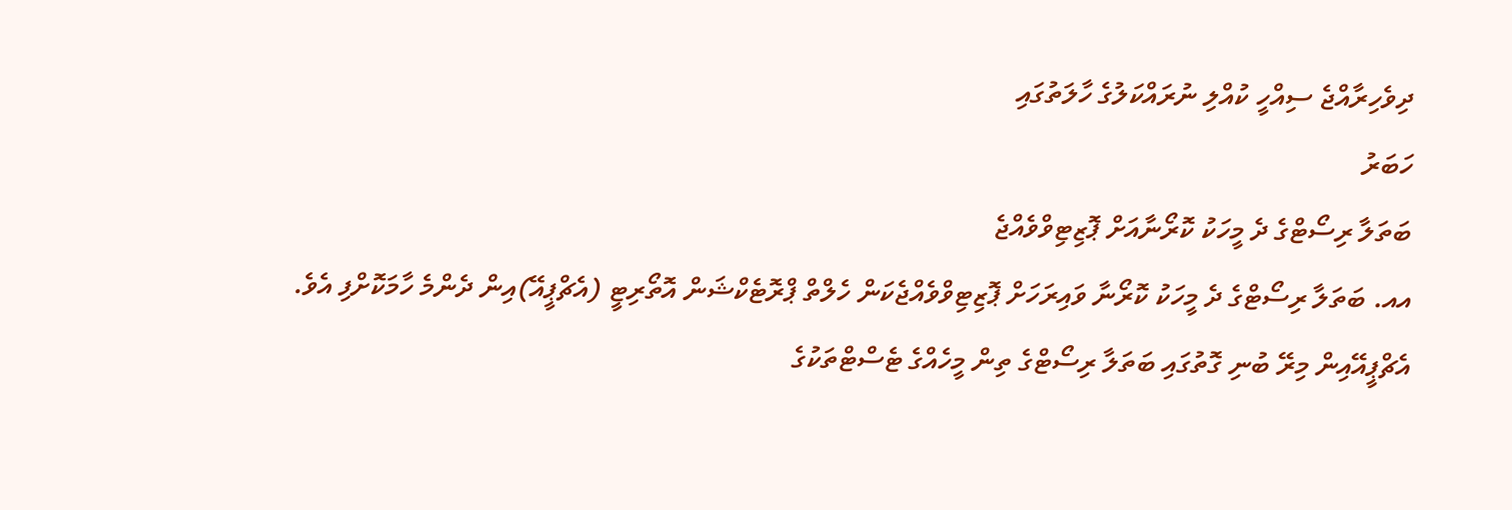ދިވެހިރާއްޖެ ސިއްހީ ކުއްލި ނުރައްކަލުގެ ހާލަތުގައި
ހަބަރު
ބަތަލާ ރިސޯޓްގެ ދެ މީހަކު ކޮރޯނާއަށް ޕޮޒިޓިވްވެއްޖެ
އއ. ބަތަލާ ރިސޯޓްގެ ދެ މީހަކު ކޮރޯނާ ވައިރަހަށް ޕޮޒިޓިވްވެއްޖެކަން ހެލްތް ޕްރޮޓެކްޝަން އޮތޯރިޓީ (އެޗްޕީއޭ)އިން ދެންމެ ހާމަކޮށްފި އެވެ.
އެޗްޕީއޭއިން މިރޭ ބުނި ގޮތުގައި ބަތަލާ ރިސޯޓްގެ ތިން މީހެއްގެ ޓެސްޓްތަކުގެ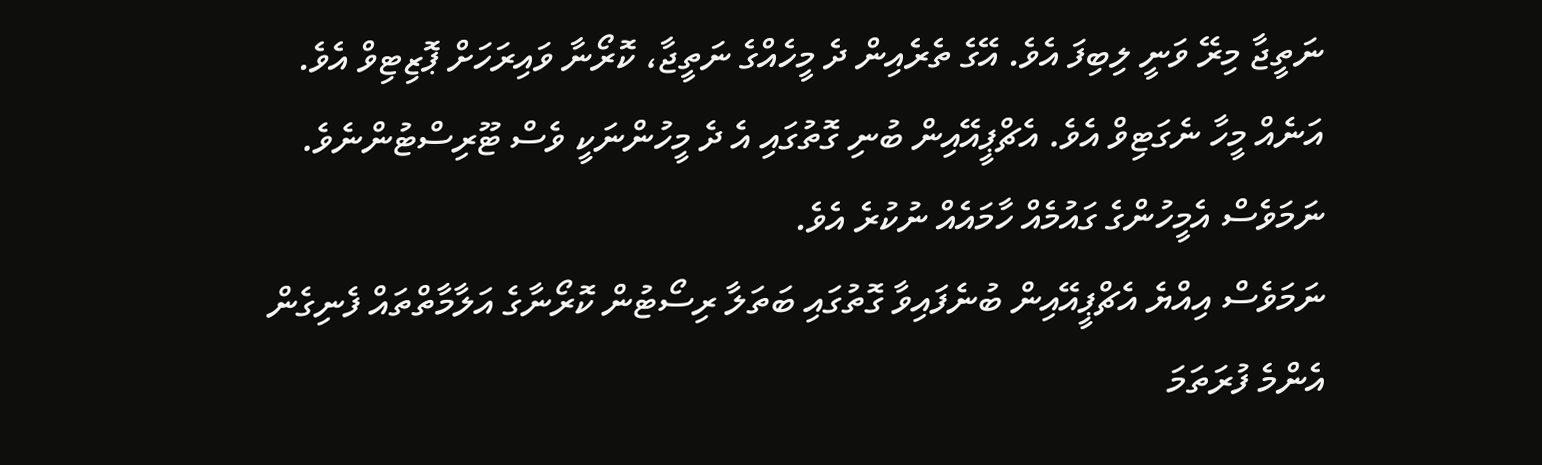ނަތީޖާ މިރޭ ވަނީ ލިބިފަ އެވެ. އޭގެ ތެރެއިން ދެ މީހެއްގެ ނަތީޖާ، ކޮރޯނާ ވައިރަހަށް ޕޮޒިޓިވް އެވެ. އަނެއް މީހާ ނެގަޓިވް އެވެ. އެޗްޕީއޭއިން ބުނި ގޮތުގައި އެ ދެ މީހުންނަކީ ވެސް ޓޫރިސްޓުންނެވެ. ނަމަވެސް އެމީހުންގެ ގައުމެއް ހާމައެއް ނުކުރެ އެވެ.
ނަމަވެސް އިއްޔެ އެޗްޕީއޭއިން ބުނެފައިވާ ގޮތުގައި ބަތަލާ ރިސޯޓުން ކޮރޯނާގެ އަލާމާތްތައް ފެނިގެން އެންމެ ފުރަތަމަ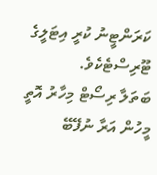ކަރަންޓީނު ކުރީ އިޓަލީގެ ޓޫރިސްޓެކެވެ.
ބަތަލާ ރިސޯޓް މިހާރު އޮތީ މީހުން އަރާ ނުފޭބޭ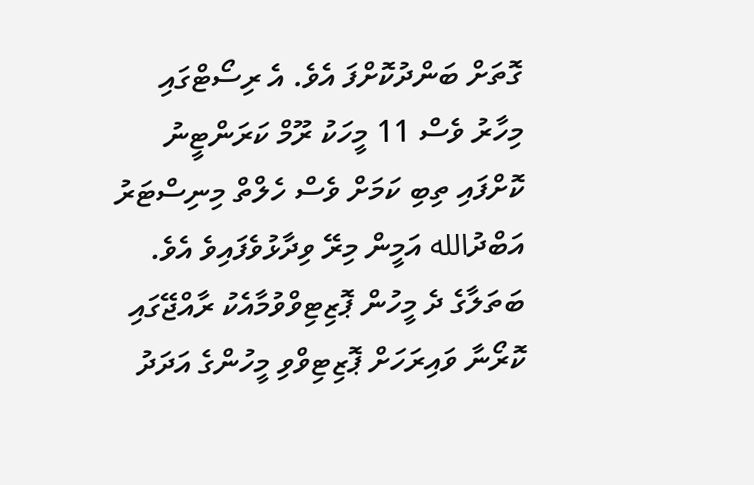ގޮތަށް ބަންދުކޮށްފަ އެވެ. އެ ރިސޯޓްގައި މިހާރު ވެސް 11 މީހަކު ރޫމް ކަރަންޓީނު ކޮށްފައި ތިބި ކަމަށް ވެސް ހެލްތް މިނިސްޓަރު އަބްދުالله އަމީން މިރޭ ވިދާޅުވެފައިވެ އެވެ.
ބަތަލާގެ ދެ މީހުން ޕޮޒިޓިވްވުމާއެކު ރާއްޖޭގައި ކޮރޯނާ ވައިރަހަށް ޕޮޒިޓިވްވި މީހުންގެ އަދަދު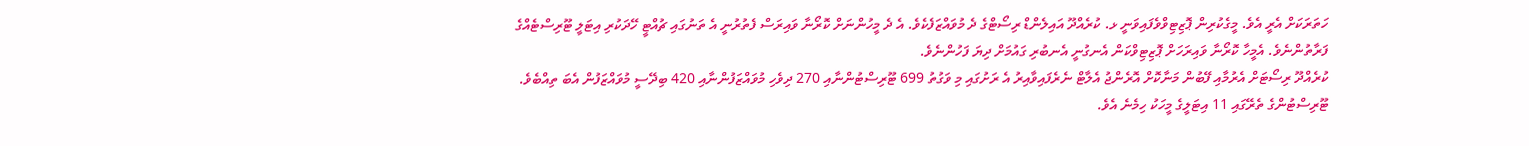ހަތަރަކަށް އެރީ އެވެ. މީގެކުރިން ޕޮޒިޓިވްވެފައިވަނީ ޅ. ކުރެއްދޫ އައިލެންޑް ރިސޯޓްގެ ދެ މުވައްޒަފެކެވެ. އެ ދެ މީހުންނަށް ކޮރޯނާ ވައިރަސް ފެތުރުނީ އެ ތަނުގައި ޗުއްޓީ ހޭދަކުރި އިޓަލީ ޓޫރިސްޓެއްގެ ފަރާތުންނެވެ. އެމީހާ ކޮރޯނާ ވައިރަހަށް ޕޮޒިޓިވްކަން އެނގުނީ އެނބުރި ގައުމަށް ދިޔަ ފަހުންނެވެ.
ކުރެއްދޫ ރިސޯޓަށް އެރުމާއި ފޭބުން މަނާކޮށް އޮރެންޖު އެލާޓް ނެރެފައިވާއިރު އެ ރަށުގައި މި ވަގުތު 699 ޓޫރިސްޓުންނާއި 270 ދިވެހި މުވައްޒަފުންނާއި 420 ބިދޭސީ މުވައްޒަފުން އެބަ ތިއްބެވެ. ޓޫރިސްޓުންގެ ތެރޭގައި 11 އިޓަލީގެ މީހަކު ހިމެނެ އެވެ.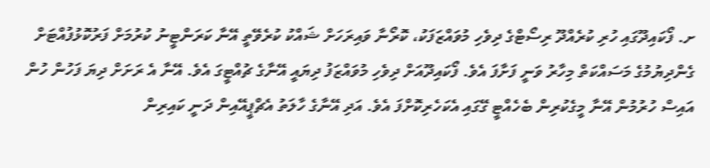ށ. ފޯކައިދޫގައި ހުރި ކުރެއްދޫ ރިސޯޓްގެ ދިވެހި މުވައްޒަފަކު، ކޮރޯނާ ވައިރަހަށް ޝައްކު ކުރެވޭތީ އޭނާ ކަރަންޓީނު ކުރުމަށް ފަރުކޮޅުފުއްޓަށް ގެންދިޔުމުގެ މަސައްކަތް މިހާރު ވަނީ ފަށާފަ އެވެ. ފޯކައިދޫއަށް ދިވެހި މުވައްޒަފު ދިޔައީ އޭނާގެ ޗުއްޓީގަ އެވެ. އޭނާ އެ ރަށަށް ދިޔަ ފަހުން ހުން އައިސް ހުރުމުން އޭނާ މީގެކުރިން ބެހެއްޓީ ގޭގައި އެކަހެރިކޮށްފަ އެވެ. އަދި އޭނާގެ ހާލަތު އެޗްޕީއޭއިން ދަނީ ކައިރިން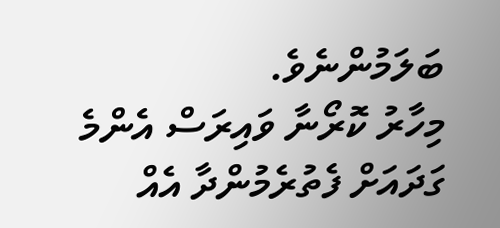ބަލަމުންނެވެ.
މިހާރު ކޮރޯނާ ވައިރަސް އެންމެ ގަދައަށް ފެތުރެމުންދާ އެއް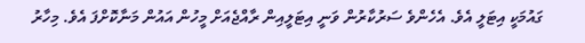ގައުމަކީ އިޓަލީ އެވެ. އެހެންވެ ސަރުކާރުން ވަނީ އިޓަލީއިން ރާއްޖެއަށް މީހުން އައުން މަނާކޮށްފަ އެވެ. މިހާރު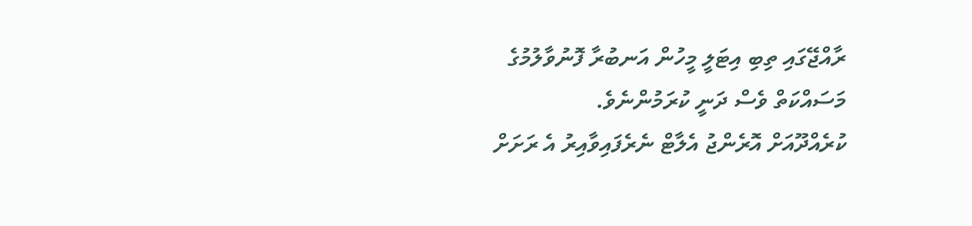ރާއްޖޭގައި ތިބި އިޓަލީ މީހުން އަނބުރާ ފޮނުވާލުމުގެ މަސައްކަތް ވެސް ދަނީ ކުރަމުންނެވެ.
ކުރެއްދޫއަށް އޮރެންޖު އެލާޓް ނެރެފައިވާއިރު އެ ރަށަށް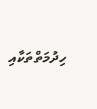ހިދުމަތްތަކާއި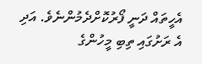އެހީތައް ދަނީ ފޯރުކޮށްދެމުންނެވެ. އަދި އެ ރަށުގައި ތިބި މީހުންގެ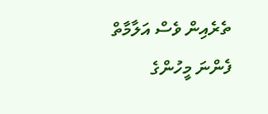ތެރެއިން ވެސް އަލާމާތް ފެންނަ މީހުންގެ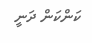ކަންކަން ދަނީ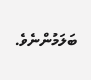ބަލަމުންނެވެ.